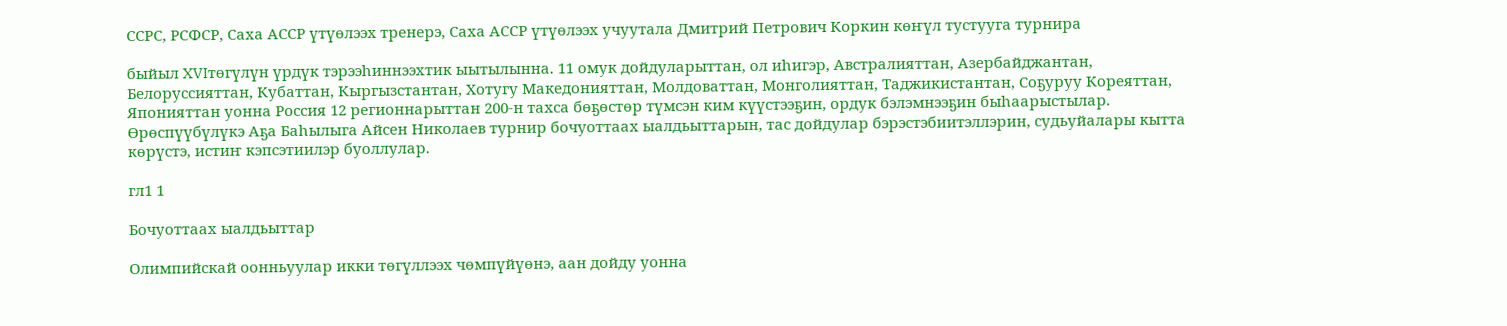ССРС, РСФСР, Саха АССР үтүөлээх тренерэ, Саха АССР үтүөлээх учуутала Дмитрий Петрович Коркин көҥүл тустууга турнира

быйыл XVIтөгүлүн үрдүк тэрээһиннээхтик ыытылынна. 11 омук дойдуларыттан, ол иһигэр, Австралияттан, Азербайджантан, Белоруссияттан, Кубаттан, Кыргызстантан, Хотугу Македонияттан, Молдоваттан, Монголияттан, Таджикистантан, Соҕуруу Кореяттан, Японияттан уонна Россия 12 регионнарыттан 200-н тахса бөҕөстөр түмсэн ким күүстээҕин, ордук бэлэмнээҕин быһаарыстылар. Өрөспүүбүлүкэ Аҕа Баһылыга Айсен Николаев турнир бочуоттаах ыалдьыттарын, тас дойдулар бэрэстэбиитэллэрин, судьуйалары кытта көрүстэ, истиҥ кэпсэтиилэр буоллулар.

гл1 1

Бочуоттаах ыалдьыттар

Олимпийскай оонньуулар икки төгүллээх чөмпүйүөнэ, аан дойду уонна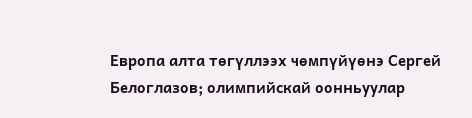Европа алта төгүллээх чөмпүйүөнэ Сергей Белоглазов; олимпийскай оонньуулар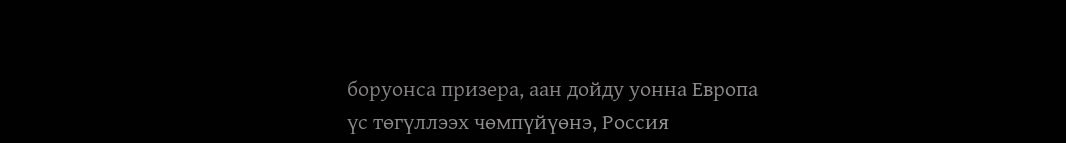боруонса призера, аан дойду уонна Европа үс төгүллээх чөмпүйүөнэ, Россия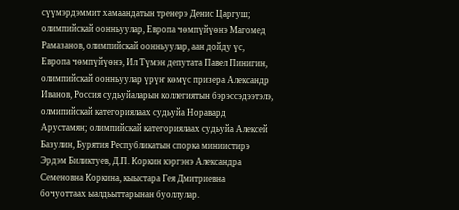сүүмэрдэммит хамаандатын тренерэ Денис Царгуш; олимпийскай оонньуулар, Европа чөмпүйүөнэ Магомед Рамазанов, олимпийскай оонньуулар, аан дойду үс, Европа чөмпүйүөнэ, Ил Түмэн депутата Павел Пинигин, олимпийскай оонньуулар үрүҥ көмүс призера Александр Иванов, Россия судьуйаларын коллегиятын бэрэссэдээтэлэ, олмипийскай категориялаах судьуйа Норавард Арустамян; олимпийскай категориялаах судьуйа Алексей Базулин, Бурятия Республикатын спорка миниистирэ Эрдэм Биликтуев, Д.П. Коркин кэргэнэ Александра Семеновна Коркина, кыыстара Гея Дмитриевна бочуоттаах ыалдьыттарынан буоллулар.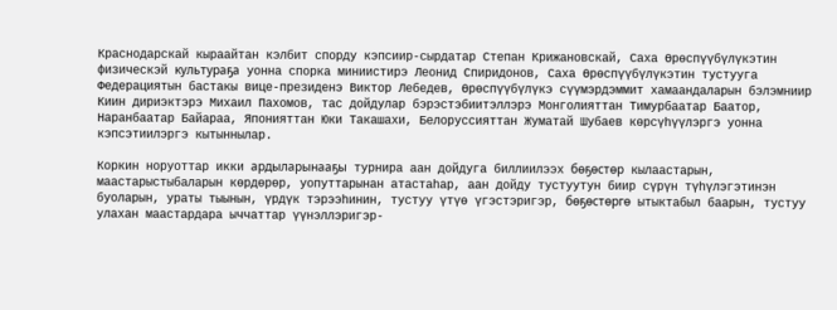Краснодарскай кыраайтан кэлбит спорду кэпсиир-сырдатар Степан Крижановскай, Саха Өрөспүүбүлүкэтин физическэй культураҕа уонна спорка миниистирэ Леонид Спиридонов, Саха Өрөспүүбүлүкэтин тустууга Федерациятын бастакы вице-президенэ Виктор Лебедев, Өрөспүүбүлүкэ сүүмэрдэммит хамаандаларын бэлэмниир Киин дириэктэрэ Михаил Пахомов, тас дойдулар бэрэстэбиитэллэрэ Монголияттан Тимурбаатар Баатор, Наранбаатар Байараа, Японияттан Юки Такашахи, Белоруссияттан Жуматай Шубаев көрсүһүүлэргэ уонна кэпсэтиилэргэ кытыннылар.

Коркин норуоттар икки ардыларынааҕы турнира аан дойдуга биллиилээх бөҕөстөр кылаастарын, маастарыстыбаларын көрдөрөр, уопуттарынан атастаһар, аан дойду тустуутун биир сүрүн түһүлэгэтинэн буоларын, ураты тыынын, үрдүк тэрээһинин, тустуу үтүө үгэстэригэр, бөҕөстөргө ытыктабыл баарын, тустуу улахан маастардара ыччаттар үүнэллэригэр-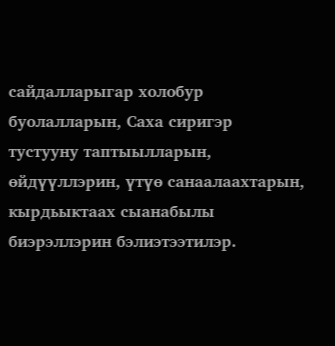сайдалларыгар холобур буолалларын, Саха сиригэр тустууну таптыылларын, өйдүүллэрин, үтүө санаалаахтарын, кырдьыктаах сыанабылы биэрэллэрин бэлиэтээтилэр.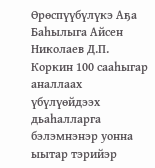Өрөспүүбүлүкэ Аҕа Баһылыга Айсен Николаев Д.П. Коркин 100 сааһыгар аналлаах үбүлүөйдээх дьаһалларга бэлэмнэнэр уонна ыытар тэрийэр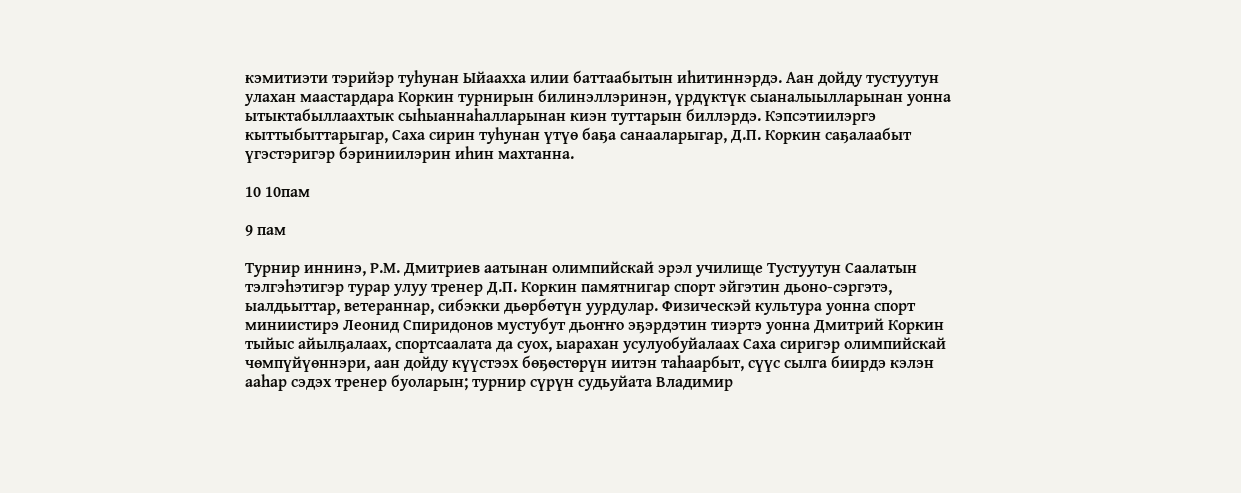кэмитиэти тэрийэр туһунан Ыйаахха илии баттаабытын иһитиннэрдэ. Аан дойду тустуутун улахан маастардара Коркин турнирын билинэллэринэн, үрдүктүк сыаналыылларынан уонна ытыктабыллаахтык сыһыаннаһалларынан киэн туттарын биллэрдэ. Кэпсэтиилэргэ кыттыбыттарыгар, Саха сирин туһунан үтүө баҕа санааларыгар, Д.П. Коркин саҕалаабыт үгэстэригэр бэриниилэрин иһин махтанна.

10 10пам

9 пам

Турнир иннинэ, Р.М. Дмитриев аатынан олимпийскай эрэл училище Тустуутун Саалатын тэлгэһэтигэр турар улуу тренер Д.П. Коркин памятнигар спорт эйгэтин дьоно-сэргэтэ, ыалдьыттар, ветераннар, сибэкки дьөрбөтүн уурдулар. Физическэй культура уонна спорт миниистирэ Леонид Спиридонов мустубут дьоҥҥо эҕэрдэтин тиэртэ уонна Дмитрий Коркин тыйыс айылҕалаах, спортсаалата да суох, ыарахан усулуобуйалаах Саха сиригэр олимпийскай чөмпүйүөннэри, аан дойду күүстээх бөҕөстөрүн иитэн таһаарбыт, сүүс сылга биирдэ кэлэн ааһар сэдэх тренер буоларын; турнир сүрүн судьуйата Владимир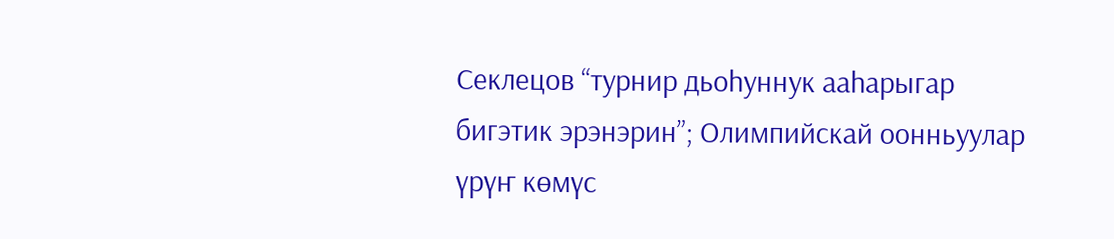Секлецов “турнир дьоһуннук ааһарыгар бигэтик эрэнэрин”; Олимпийскай оонньуулар үрүҥ көмүс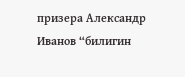призера Александр Иванов “билигин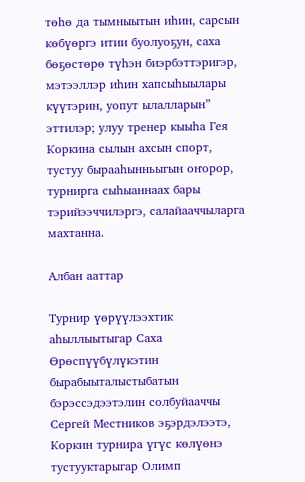төһө да тымныытын иһин, сарсын көбүөргэ итии буолуоҕун, саха бөҕөстөрө түһэн биэрбэттэригэр, мэтээллэр иһин хапсыһыылары күүтэрин, уопут ылалларын” эттилэр; улуу тренер кыыһа Гея Коркина сылын ахсын спорт, тустуу бырааһынньыгын оҥорор, турнирга сыһыаннаах бары тэрийээччилэргэ, салайааччыларга махтанна.

Албан ааттар

Турнир үөрүүлээхтик аһыллыытыгар Саха Өрөспүүбүлүкэтин бырабыыталыстыбатын бэрэссэдээтэлин солбуйааччы Сергей Местников эҕэрдэлээтэ, Коркин турнира үгүс көлүөнэ тустууктарыгар Олимп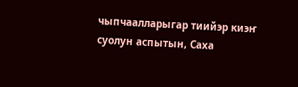чыпчаалларыгар тиийэр киэҥ суолун аспытын, Саха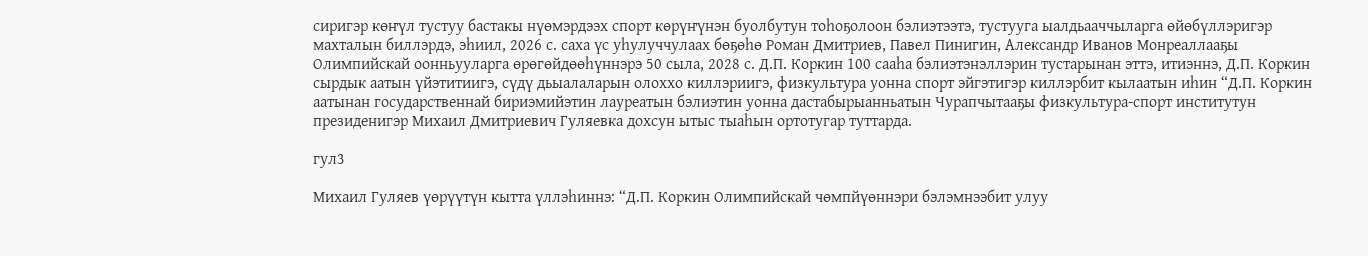сиригэр көҥүл тустуу бастакы нүөмэрдээх спорт көрүҥүнэн буолбутун тоһоҕолоон бэлиэтээтэ, тустууга ыалдьааччыларга өйөбүллэригэр махталын биллэрдэ, эһиил, 2026 с. саха үс уһулуччулаах бөҕөһө Роман Дмитриев, Павел Пинигин, Александр Иванов Монреаллааҕы Олимпийскай оонньууларга өрөгөйдөөһүннэрэ 50 сыла, 2028 с. Д.П. Коркин 100 сааһа бэлиэтэнэллэрин тустарынан эттэ, итиэннэ, Д.П. Коркин сырдык аатын үйэтитиигэ, сүдү дьыалаларын олоххо киллэриигэ, физкультура уонна спорт эйгэтигэр киллэрбит кылаатын иһин “Д.П. Коркин аатынан государственнай бириэмийэтин лауреатын бэлиэтин уонна дастабырыанньатын Чурапчытааҕы физкультура-спорт институтун президенигэр Михаил Дмитриевич Гуляевка дохсун ытыс тыаһын ортотугар туттарда.

гул3

Михаил Гуляев үөрүүтүн кытта үллэһиннэ: “Д.П. Коркин Олимпийскай чөмпйүөннэри бэлэмнээбит улуу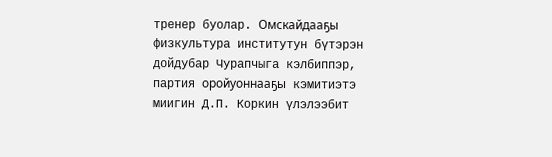тренер буолар. Омскайдааҕы физкультура институтун бүтэрэн дойдубар Чурапчыга кэлбиппэр, партия оройуоннааҕы кэмитиэтэ миигин Д.П. Коркин үлэлээбит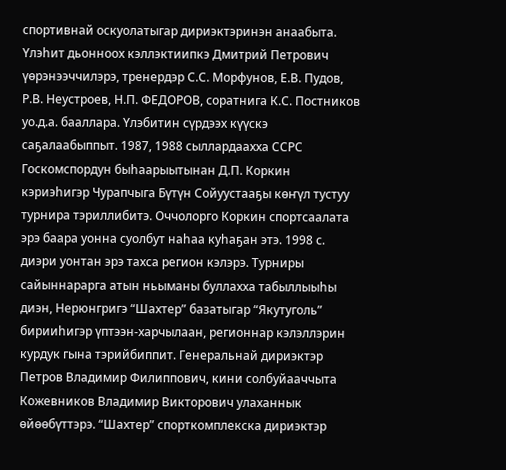спортивнай оскуолатыгар дириэктэринэн анаабыта. Үлэһит дьонноох кэллэктиипкэ Дмитрий Петрович үөрэнээччилэрэ, тренердэр С.С. Морфунов, Е.В. Пудов, Р.В. Неустроев, Н.П. ФЕДОРОВ, соратнига К.С. Постников уо.д.а. бааллара. Үлэбитин сүрдээх күүскэ саҕалаабыппыт. 1987, 1988 сыллардаахха ССРС Госкомспордун быһаарыытынан Д.П. Коркин кэриэһигэр Чурапчыга Бүтүн Сойуустааҕы көҥүл тустуу турнира тэриллибитэ. Оччолорго Коркин спортсаалата эрэ баара уонна суолбут наһаа куһаҕан этэ. 1998 с. диэри уонтан эрэ тахса регион кэлэрэ. Турниры сайыннарарга атын ньыманы буллахха табыллыыһы диэн, Нерюнгригэ “Шахтер” базатыгар “Якутуголь” бирииһигэр үптээн-харчылаан, регионнар кэлэллэрин курдук гына тэрийбиппит. Генеральнай дириэктэр Петров Владимир Филиппович, кини солбуйааччыта Кожевников Владимир Викторович улаханнык өйөөбүттэрэ. “Шахтер” спорткомплекска дириэктэр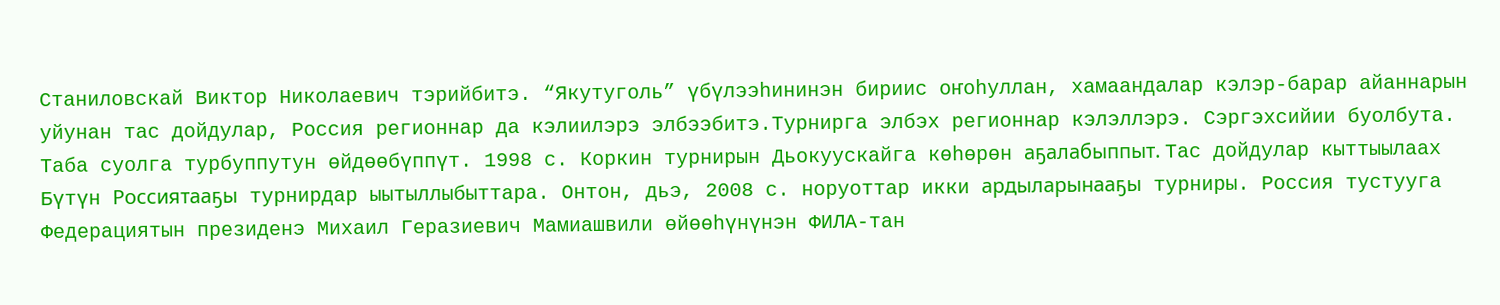Станиловскай Виктор Николаевич тэрийбитэ. “Якутуголь” үбүлээһининэн бириис оҥоһуллан, хамаандалар кэлэр-барар айаннарын уйунан тас дойдулар, Россия регионнар да кэлиилэрэ элбээбитэ.Турнирга элбэх регионнар кэлэллэрэ. Сэргэхсийии буолбута. Таба суолга турбуппутун өйдөөбүппүт. 1998 с. Коркин турнирын Дьокуускайга көһөрөн аҕалабыппыт. Тас дойдулар кыттыылаах Бүтүн Россиятааҕы турнирдар ыытыллыбыттара. Онтон, дьэ, 2008 с. норуоттар икки ардыларынааҕы турниры. Россия тустууга Федерациятын президенэ Михаил Геразиевич Мамиашвили өйөөһүнүнэн ФИЛА-тан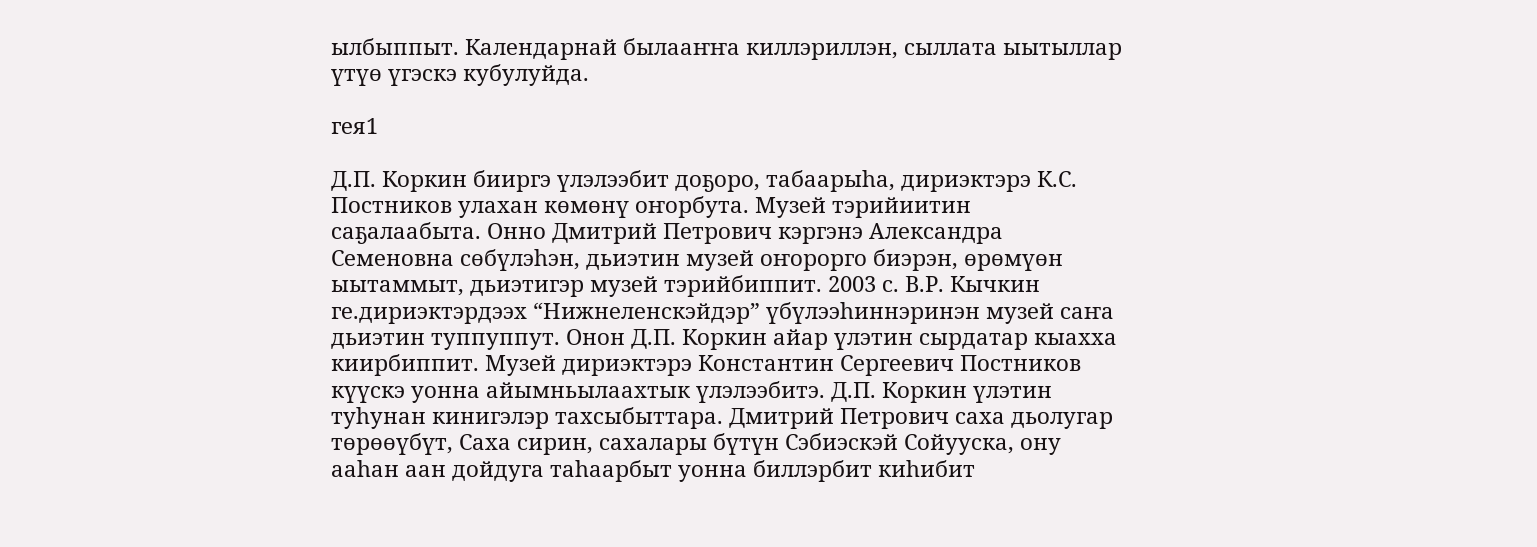ылбыппыт. Календарнай былааҥҥа киллэриллэн, сыллата ыытыллар үтүө үгэскэ кубулуйда.

гея1

Д.П. Коркин бииргэ үлэлээбит доҕоро, табаарыһа, дириэктэрэ К.С. Постников улахан көмөнү оҥорбута. Музей тэрийиитин саҕалаабыта. Онно Дмитрий Петрович кэргэнэ Александра Семеновна сөбүлэһэн, дьиэтин музей оҥорорго биэрэн, өрөмүөн ыытаммыт, дьиэтигэр музей тэрийбиппит. 2003 с. В.Р. Кычкин ге.дириэктэрдээх “Нижнеленскэйдэр” үбүлээһиннэринэн музей саҥа дьиэтин туппуппут. Онон Д.П. Коркин айар үлэтин сырдатар кыахха киирбиппит. Музей дириэктэрэ Константин Сергеевич Постников күүскэ уонна айымньылаахтык үлэлээбитэ. Д.П. Коркин үлэтин туһунан кинигэлэр тахсыбыттара. Дмитрий Петрович саха дьолугар төрөөүбүт, Саха сирин, сахалары бүтүн Сэбиэскэй Сойууска, ону ааһан аан дойдуга таһаарбыт уонна биллэрбит киһибит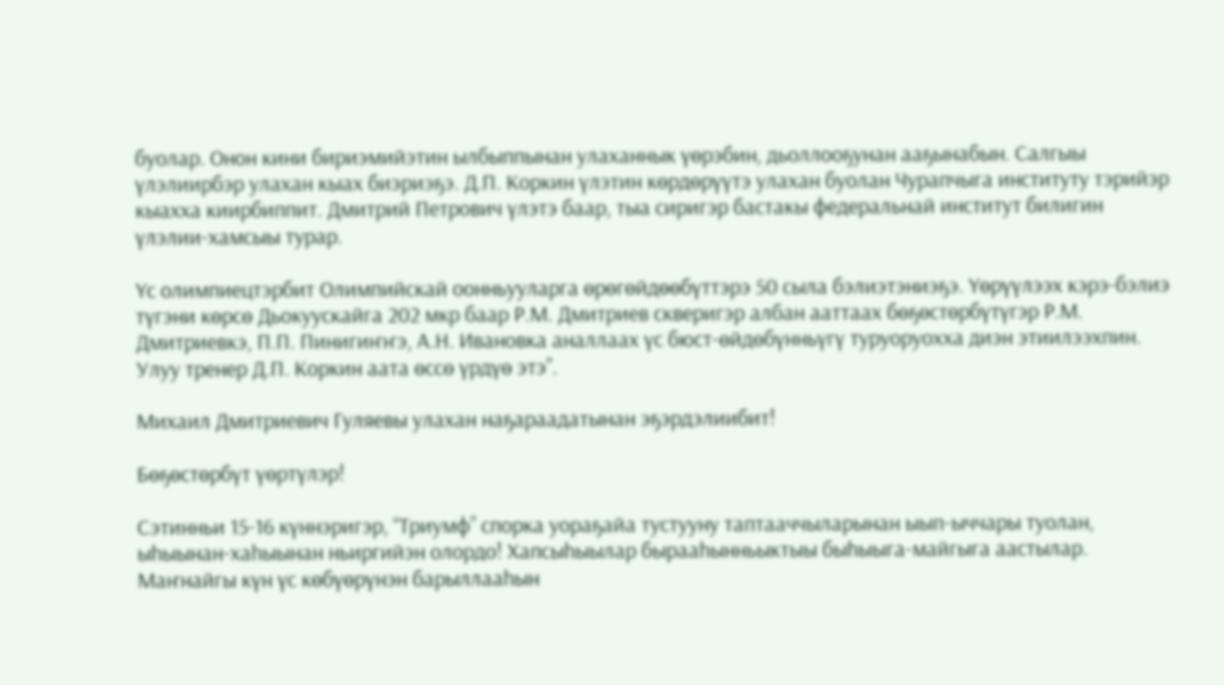буолар. Онон кини бириэмийэтин ылбыппынан улаханнык үөрэбин, дьоллооҕунан ааҕынабын. Салгыы үлэлиирбэр улахан кыах биэриэҕэ. Д.П. Коркин үлэтин көрдөрүүтэ улахан буолан Чурапчыга институту тэрийэр кыахха киирбиппит. Дмитрий Петрович үлэтэ баар, тыа сиригэр бастакы федеральнай институт билигин үлэлии-хамсыы турар.

Үс олимпиецтэрбит Олимпийскай оонньууларга өрөгөйдөөбүттэрэ 50 сыла бэлиэтэниэҕэ. Үөрүүлээх кэрэ-бэлиэ түгэни көрсө Дьокуускайга 202 мкр баар Р.М. Дмитриев скверигэр албан ааттаах бөҕөстөрбүтүгэр Р.М. Дмитриевкэ, П.П. Пинигиҥҥэ, А.Н. Ивановка аналлаах үс бюст-өйдөбүнньүгү туруоруохха диэн этиилээхпин. Улуу тренер Д.П. Коркин аата өссө үрдүө этэ”.

Михаил Дмитриевич Гуляевы улахан наҕараадатынан эҕэрдэлиибит!

Бөҕөстөрбүт үөртүлэр!

Сэтинньи 15-16 күннэригэр, “Триумф” спорка уораҕайа тустууну таптааччыларынан ыып-ыччары туолан, ыһыынан-хаһыынан ньиргийэн олордо! Хапсыһыылар бырааһынньыктыы быһыыга-майгыга аастылар. Маҥнайгы күн үс көбүөрүнэн барыллааһын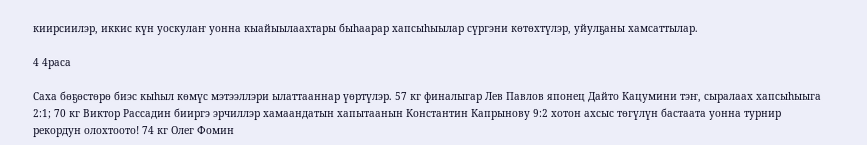киирсиилэр, иккис күн уоскулаҥ уонна кыайыылаахтары быһаарар хапсыһыылар сүргэни көтөхтүлэр, уйулҕаны хамсаттылар.

4 4раса

Саха бөҕөстөрө биэс кыһыл көмүс мэтээллэри ылаттааннар үөртүлэр. 57 кг финалыгар Лев Павлов японец Дайто Кацумини тэҥ, сыралаах хапсыһыыга 2:1; 70 кг Виктор Рассадин бииргэ эрчиллэр хамаандатын хапытаанын Константин Капрынову 9:2 хотон ахсыс төгүлүн бастаата уонна турнир рекордун олохтоото! 74 кг Олег Фомин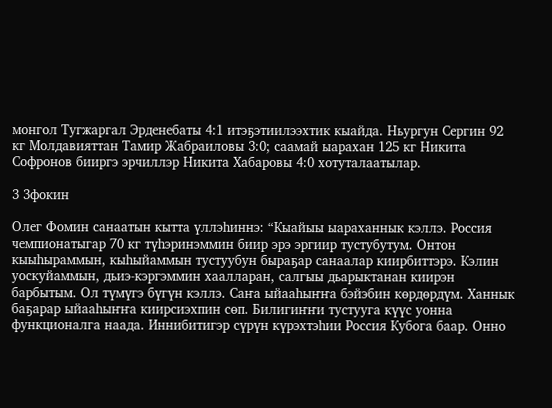монгол Тугжаргал Эрденебаты 4:1 итэҕэтиилээхтик кыайда. Ньургун Сергин 92 кг Молдавияттан Тамир Жабраиловы 3:0; саамай ыарахан 125 кг Никита Софронов бииргэ эрчиллэр Никита Хабаровы 4:0 хотуталаатылар.

3 3фокин

Олег Фомин санаатын кытта үллэһиннэ: “Кыайыы ыараханнык кэллэ. Россия чемпионатыгар 70 кг түһэринэммин биир эрэ эргиир тустубутум. Онтон кыыһыраммын, кыһыйаммын тустуубун быраҕар санаалар киирбиттэрэ. Кэлин уоскуйаммын, дьиэ-кэргэммин хаалларан, салгыы дьарыктанан киирэн барбытым. Ол түмүгэ бүгүн кэллэ. Саҥа ыйааһыҥҥа бэйэбин көрдөрдүм. Ханнык баҕарар ыйааһыҥҥа киирсиэхпин сөп. Билигиҥҥи тустууга күүс уонна функционалга наада. Иннибитигэр сүрүн күрэхтэһии Россия Кубога баар. Онно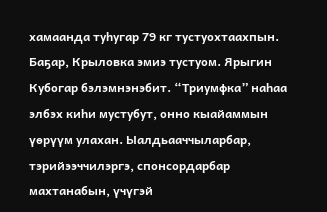хамаанда туһугар 79 кг тустуохтаахпын. Баҕар, Крыловка эмиэ тустуом. Ярыгин Кубогар бэлэмнэнэбит. “Триумфка” наһаа элбэх киһи мустубут, онно кыайаммын үөрүүм улахан. Ыалдьааччыларбар, тэрийээччилэргэ, спонсордарбар махтанабын, үчүгэй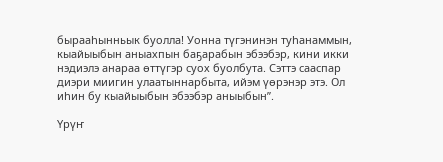бырааһынньык буолла! Уонна түгэнинэн туһанаммын, кыайыыбын аныахпын баҕарабын эбээбэр, кини икки нэдиэлэ анараа өттүгэр суох буолбута. Сэттэ сааспар диэри миигин улаатыннарбыта, ийэм үөрэнэр этэ. Ол иһин бу кыайыыбын эбээбэр аныыбын”.

Үрүҥ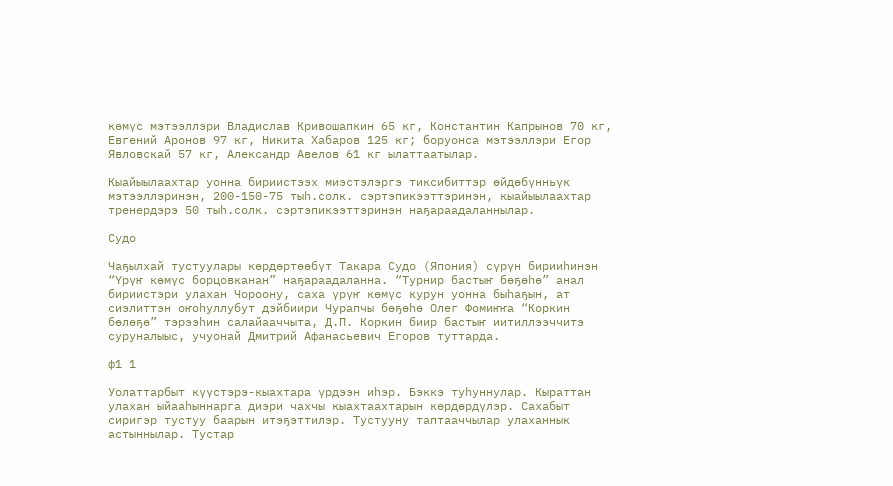көмүс мэтээллэри Владислав Кривошапкин 65 кг, Константин Капрынов 70 кг, Евгений Аронов 97 кг, Никита Хабаров 125 кг; боруонса мэтээллэри Егор Явловскай 57 кг, Александр Авелов 61 кг ылаттаатылар.

Кыайыылаахтар уонна бириистээх миэстэлэргэ тиксибиттэр өйдөбүнньүк мэтээллэринэн, 200-150-75 тыһ.солк. сэртэпикээттэринэн, кыайыылаахтар тренердэрэ 50 тыһ.солк. сэртэпикээттэринэн наҕараадаланнылар.

Судо

Чаҕылхай тустуулары көрдөртөөбүт Такара Судо (Япония) сүрүн бирииһинэн “Үрүҥ көмүс борцовканан” наҕараадаланна. “Турнир бастыҥ бөҕөһө” анал бириистэри улахан Чороону, саха үрүҥ көмүс курун уонна быһаҕын, ат сиэлиттэн оҥоһуллубут дэйбиири Чурапчы бөҕөһө Олег Фомиҥҥа “Коркин бөлөҕө” тэрээһин салайааччыта, Д.П. Коркин биир бастыҥ иитиллээччитэ суруналыыс, учуонай Дмитрий Афанасьевич Егоров туттарда.

ф1 1

Уолаттарбыт күүстэрэ-кыахтара үрдээн иһэр. Бэккэ туһуннулар. Кыраттан улахан ыйааһыннарга диэри чахчы кыахтаахтарын көрдөрдүлэр. Сахабыт сиригэр тустуу баарын итэҕэттилэр. Тустууну таптааччылар улаханнык астыннылар. Тустар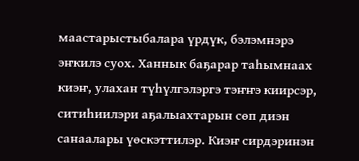маастарыстыбалара үрдүк, бэлэмнэрэ эҥкилэ суох. Ханнык баҕарар таһымнаах киэҥ, улахан түһүлгэлэргэ тэҥҥэ киирсэр, ситиһиилэри аҕалыахтарын сөп диэн санаалары үөскэттилэр. Киэҥ сирдэринэн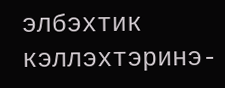элбэхтик кэллэхтэринэ-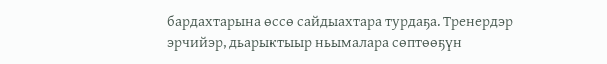бардахтарына өссө сайдыахтара турдаҕа. Тренердэр эрчийэр, дьарыктыыр ньымалара сөптөөҕүн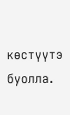көстүүтэ буолла.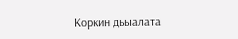Коркин дьыалата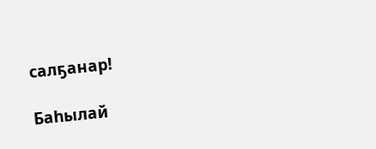салҕанар!

Баһылай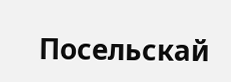Посельскай